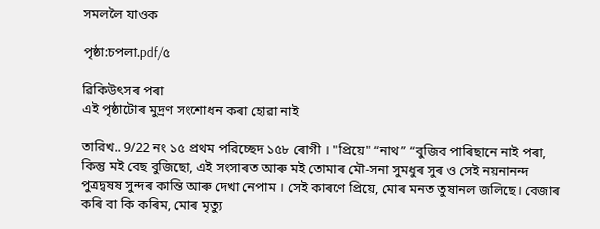সমললৈ যাওক

পৃষ্ঠা:চপলা.pdf/৫

ৱিকিউৎসৰ পৰা
এই পৃষ্ঠাটোৰ মুদ্ৰণ সংশোধন কৰা হোৱা নাই

তারিখ.. 9/22 নং ১৫ প্রথম পরিচ্ছেদ ১৫৮ ৰোগী । "প্রিয়ে" “নাথ” “বুজিব পাৰিছানে নাই পৰা, কিন্তু ম‍ই বেছ বুজিছো, এই সংসাৰত আৰু মই তোমাৰ মৌ-সনা সুমধুৰ সুৰ ও সেই নয়নানন্দ পুত্রদ্বষষ সুন্দৰ কান্তি আৰু দেখা নেপাম । সেই কাৰণে প্রিয়ে, মোৰ মনত তুষানল জলিছে। বেজাৰ কৰি বা কি কৰিম, মোৰ মৃত্যু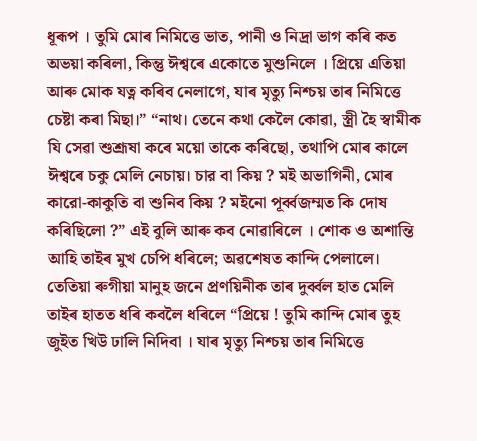ধূৰূপ । তুমি মোৰ নিমিত্তে ভাত, পানী ও নিদ্রা ভাগ কৰি কত অভয়া কৰিলা, কিন্তু ঈশ্বৰে একোতে মুশুনিলে । প্রিয়ে এতিয়া আৰু মোক যত্ন কৰিব নেলাগে, যাৰ মৃত্যু নিশ্চয় তাৰ নিমিত্তে চেষ্টা কৰা মিছা।” “নাথ। তেনে কথা কেলৈ কোৱা, স্ত্ৰী হৈ স্বামীক যি সেৱা শুশ্রূষা কৰে ময়ো তাকে কৰিছো, তথাপি মোৰ কালে ঈশ্বৰে চকু মেলি নেচায়। চার বা কিয় ? মই অভাগিনী, মোৰ কারো-কাকুতি বা শুনিব কিয় ? মইনো পূৰ্ব্বজম্মত কি দোষ কৰিছিলো ?” এই বুলি আৰু কব নোৱাৰিলে । শোক ও অশান্তি আহি তাইৰ মুখ চেপি ধৰিলে; অৱশেষত কান্দি পেলালে। তেতিয়া ৰুগীয়া মানুহ জনে প্রণয়িনীক তাৰ দুৰ্ব্বল হাত মেলি তাইৰ হাতত ধৰি কবলৈ ধৰিলে “প্রিয়ে ! তুমি কান্দি মোৰ তুহ জুইত খিউ ঢালি নিদিবা । যাৰ মৃত্যু নিশ্চয় তাৰ নিমিত্তে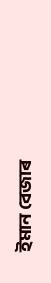ইমান বেজাৰ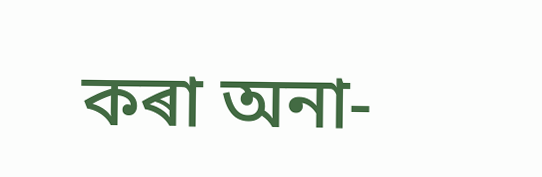কৰা অনা-